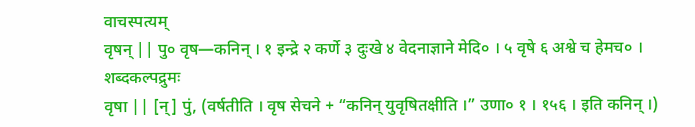वाचस्पत्यम्
वृषन् || पु० वृष—कनिन् । १ इन्द्रे २ कर्णे ३ दुःखे ४ वेदनाज्ञाने मेदि० । ५ वृषे ६ अश्वे च हेमच० ।
शब्दकल्पद्रुमः
वृषा || [न्] पुं, (वर्षतीति । वृष सेचने + “कनिन् युवृषितक्षीति ।” उणा० १ । १५६ । इति कनिन् ।)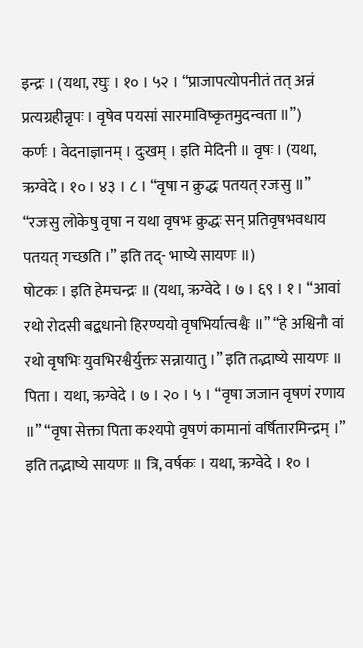इन्द्रः । (यथा, रघुः । १० । ५२ । “प्राजापत्योपनीतं तत् अन्नं प्रत्यग्रहीन्नृपः । वृषेव पयसां सारमाविष्कृतमुदन्वता ॥”)
कर्णः । वेदनाज्ञानम् । दुःखम् । इति मेदिनी ॥ वृषः । (यथा, ऋग्वेदे । १० । ४३ । ८ । “वृषा न क्रुद्धः पतयत् रजःसु ॥” “रजःसु लोकेषु वृषा न यथा वृषभः क्रुद्धः सन् प्रतिवृषभवधाय पतयत् गच्छति ।” इति तद्- भाष्ये सायणः ॥)
षोटकः । इति हेमचन्द्रः ॥ (यथा, ऋग्वेदे । ७ । ६९ । १ । “आवां रथो रोदसी बद्बधानो हिरण्ययो वृषभिर्यात्वश्वैः ॥” “हे अश्विनौ वां रथो वृषभिः युवभिरश्वैर्युक्तः सन्नायातु ।” इति तद्भाष्ये सायणः ॥ पिता । यथा, ऋग्वेदे । ७ । २० । ५ । “वृषा जजान वृषणं रणाय ॥” “वृषा सेक्ता पिता कश्यपो वृषणं कामानां वर्षितारमिन्द्रम् ।” इति तद्भाष्ये सायणः ॥ त्रि, वर्षकः । यथा, ऋग्वेदे । १० ।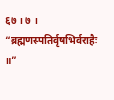६७ । ७ । “ब्रह्मणस्पतिर्वृषभिर्वराहैः ॥”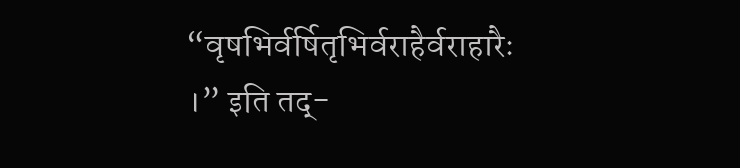“वृषभिर्वर्षितृभिर्वराहैर्वराहारैः ।” इति तद्-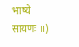भाष्ये सायणः ॥)